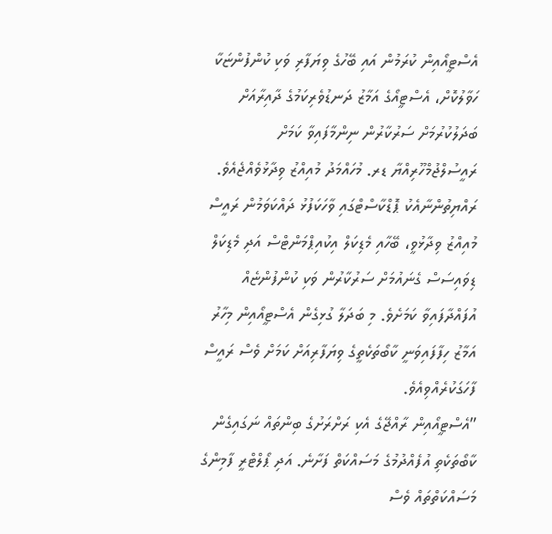އެސްޓީއޯއިން ކުރަމުން އައި ބޭހުގެ ވިޔަފާރި ވަކި ކުންފުންޏަކާ ހަވާލުކޮށް، އެސްޓީއޯގެ އަމާޒު ދަނޑުވެރިކަމުގެ ދާއިރާއަށް ބަދަލުކުރުމަށް ސަރުކާރުން ނިންމާފައިވާ ކަމަށް ރައީސުލްޖުމްހޫރިއްޔާ ޑރ. މުހައްމަދު މުއިއްޒު ވިދާޅުވެއްޖެއެވެ.
ރައްޔިތުންނާއެކު ޕޮޑްކާސްޓްގައި ވާހަކަފުޅު ދައްކަވަމުން ރައީސް މުއިއްޒު ވިދާޅުވީ، ބޭހާއި މެޑިކަލް އިކުއިޕްމަންޓްސް އަދި މެޑިކަލް ޑިވައިސަސް ގެނައުމަށް ސަރުކާރުން ވަކި ކުންފުންޏެއް އުފައްދާފައިވާ ކަމަށެވެ. މި ބަދަލާ ގުޅިގެން އެސްޓީއޯއިން މިހާރު އަމާޒު ހިފާފައިވަނީ ކާބޯތަކެތީގެ ވިޔަފާރިއަށް ކަމަށް ވެސް ރައީސް ފާހަގަކުރެއްވިއެވެ.
”އެސްޓީއޯއިން ރާއްޖޭގެ އެކި ރަށްރަށުގެ ބިންތައް ނަގައިގެން ކާބޯތަކެތި އުފެއްދުމުގެ މަސައްކަތް ފަށާނެ. އަދި ޕޯލްޓްރީ ފާމިންގެ މަސައްކަތްތައް ވެސް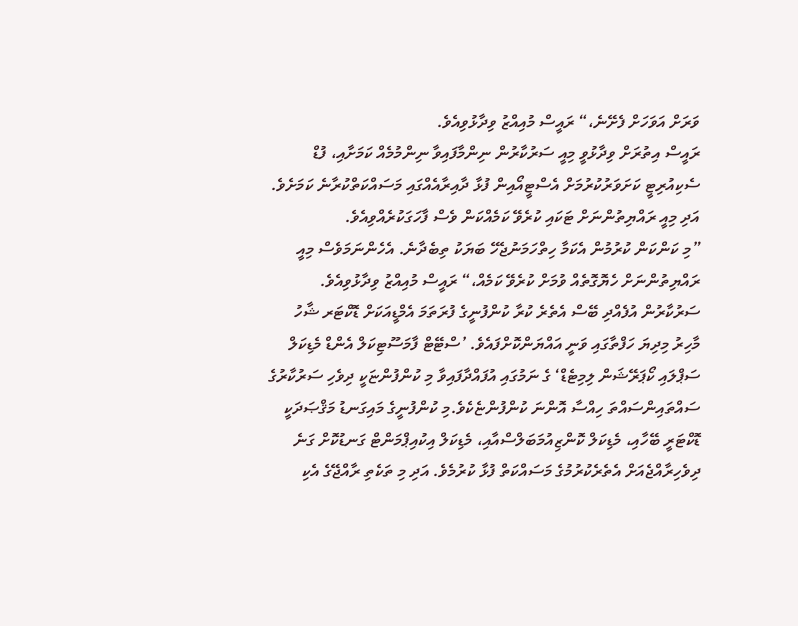ވަރަށް އަވަހަށް ފެށޭނެ،“ ރައީސް މުއިއްޒު ވިދާޅުވިއެވެ.
ރައީސް އިތުރަށް ވިދާޅުވީ މިއީ ސަރުކާރުން ނިންމާފައިވާ ނިންމުމެއް ކަމަށާއި، ފުޑް ސެކިއުރިޓީ ކަށަވަރުކުރުމަށް އެސްޓީއޯއިން ފުޅާ ދާއިރާއެއްގައި މަސައްކަތްކުރާނެ ކަމަށެވެ. އަދި މިއީ ރައްޔިތުންނަށް ޓަކައި ކުރެވޭ ކަމެއްކަން ވެސް ފާހަގަކުރެއްވިއެވެ.
”މި ކަންކަން ކުރުމުން އެކަމާ ހިތްހަމަނުޖެހޭ ބަޔަކު ތިބެދާނެ. އެހެންނަމަވެސް މިއީ ރައްޔިތުންނަށް ހެޔޮގޮތެއް ވުމަށް ކުރެވޭ ކަމެއް،“ ރައީސް މުއިއްޒު ވިދާޅުވިއެވެ.
ސަރުކާރުން އުފެއްދި ބޭސް އެތެރެ ކުރާ ކުންފުނީގެ ފުރަތަމަ އެމްޑީއަކަށް ޑޮކްޓަރ ޝާހު މާހިރު މިދިޔަ ހަފްތާގައި ވަނީ އައްޔަންކޮށްފައެވެ. ’ސްޓޭޓް ފާމަސޫޓިކަލް އެންޑް މެޑިކަލް ސަޕްލައި ކޯޕަރޭޝަން ލިމިޓެޑް‘ ގެ ނަމުގައި އުފައްދާފައިވާ މި ކުންފުންޏަކީ ދިވެހި ސަރުކާރުގެ ސައްތައިންސައްތަ ހިއްސާ އޮންނަ ކުންފުންޏެކެވެ.މި ކުންފުނީގެ މައިގަނޑު މަޤްޞަދަކީ ޑޮކްޓަރީ ބޭހާއި، މެޑިކަލް ކޮންޒިއުމަބަލްސްއާއި، މެޑިކަލް އިކުއިޕްމަންޓް ގަނޑުކޮށް ގަނެ ދިވެހިރާއްޖެއަށް އެތެރެކުރުމުގެ މަސައްކަތް ފުޅާ ކުރުމެވެ. އަދި މި ތަކެތި ރާއްޖޭގެ އެކި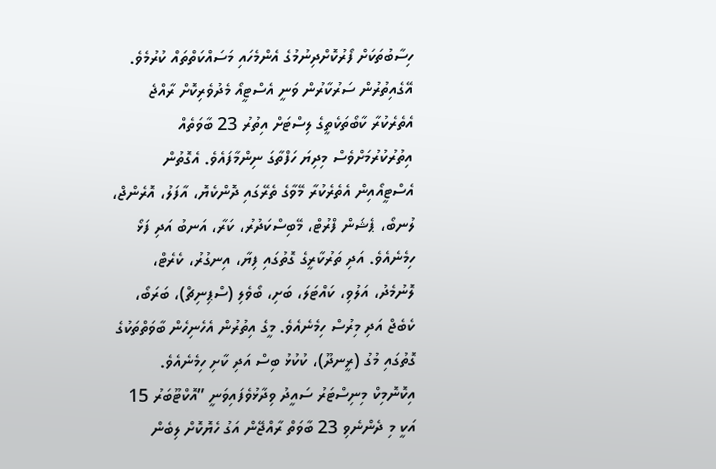ހިސާބުތަކަށް ފޯރުކޮށްދިނުމުގެ އެންމެހައި މަސައްކަތްތައް ކުރުމެވެ.
އޭގެއިތުރުން ސަރުކާރުން ވަނީ އެސްޓީއޯ މެދުވެރިކޮށް ރާއްޖެ އެތެރެކުރާ ކާބޯތަކެތީގެ ލިސްޓަށް އިތުރު 23 ބާވަތެއް އިތުރުކުރުމަށްވެސް މިދިޔަ ހަފްތާގަ ނިންމާފައެވެ. އެގޮތުން އެސްޓީއޯއިން އެތެރެކުރާ މޭވާގެ ތެރޭގައި ދޮންކެޔޮ، އާފަލު، އޮރެންޖް، ލުނބޯ، ޕެޝަން ފްރުޓް، މޭބިސްކަދުރު، ކަރާ، އަނބު އަދި ފަޅޯ ހިމެނެއެވެ. އަދި ތަރުކާރީގެ ގޮތުގައި ފިޔާ، އިނގުރު، ކެރެޓް، ލޮނުމެދު، އަލުވި، ކައްޓަލަ، ބަށި، ބޯވެލި (ސްޕިނިޗް)، ބަރަބޯ، ކެބެޖް އަދި މިރުސް ހިމެނެއެވެ. މީގެ އިތުރުން އެހެނިހެން ބާވަތްތަކުގެ ގޮތުގައި މުގު (ރީނދޫ)، ކުކުޅު ބިސް އަދި ކާށި ހިމެނެއެވެ.
އިކޮނޮމިކް މިނިސްޓަރު ސައީދު ވިދާޅުވެފައިވަނީ ”އޮކްޓޫބަރު 15 އަކީ މި ދެންނެވި 23 ބާވަތް ރާއްޖޭން އަގު ހެޔޮކޮށް ލިބެން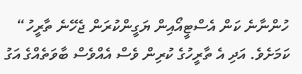ހުންނާނެ ކަން އެސްޓީއޯއިން ޔަގީންކުރަން ޖެހޭނެ ތާރީހު“ ކަމަށެވެ. އަދި އެ ތާރީހުގެ ކުރިން ވެސް އެއްވެސް ބާވަތެއްގެ އަގު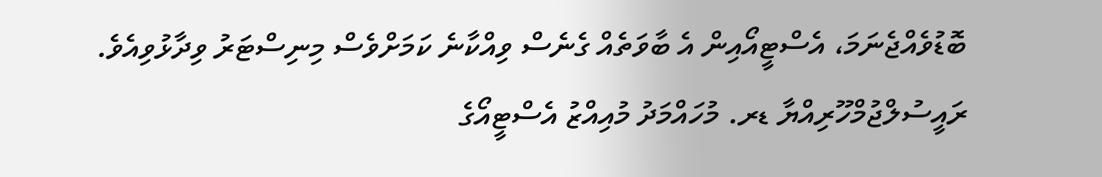ބޮޑުވެއްޖެނަމަ، އެސްޓީއޯއިން އެ ބާވަތެއް ގެނެސް ވިއްކާނެ ކަމަށްވެސް މިނިސްޓަރު ވިދާޅުވިއެވެ.
ރައީސުލްޖުމްހޫރިއްޔާ ޑރ. މުހައްމަދު މުއިއްޒު އެސްޓީއޯގެ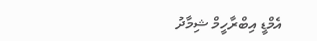އެމްޑީ އިބްރާހީމް ޝިމާދު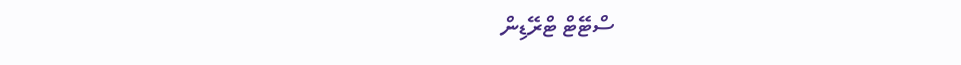ސްޓޭޓް ޓްރޭޑިން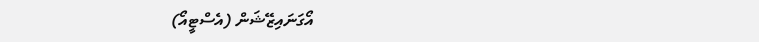އޯގަނައިޒޭޝަން (އެސްޓީއޯ)